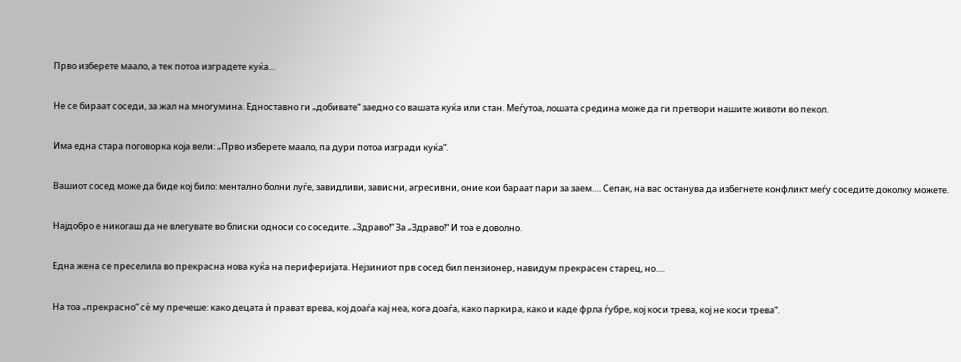Прво изберете маало, а тек потоа изградете куќа…

Не се бираат соседи, за жал на многумина. Едноставно ги „добивате“ заедно со вашата куќа или стан. Меѓутоа, лошата средина може да ги претвори нашите животи во пекол.

Има една стара поговорка која вели: „Прво изберете маало, па дури потоа изгради куќа“.

Вашиот сосед може да биде кој било: ментално болни луѓе, завидливи, зависни, агресивни, оние кои бараат пари за заем…. Сепак, на вас останува да избегнете конфликт меѓу соседите доколку можете.

Најдобро е никогаш да не влегувате во блиски односи со соседите. „Здраво!“ За „Здраво!“ И тоа е доволно.

Една жена се преселила во прекрасна нова куќа на периферијата. Нејзиниот прв сосед бил пензионер, навидум прекрасен старец, но….

На тоа „прекрасно“ сè му пречеше: како децата ѝ прават врева, кој доаѓа кај неа, кога доаѓа, како паркира, како и каде фрла ѓубре, кој коси трева, кој не коси трева“.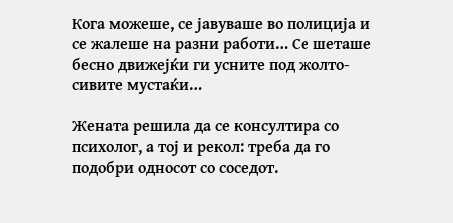Кога можеше, се јавуваше во полиција и се жалеше на разни работи… Се шеташе бесно движејќи ги усните под жолто-сивите мустаќи…

Жената решила да се консултира со психолог, а тој и рекол: треба да го подобри односот со соседот.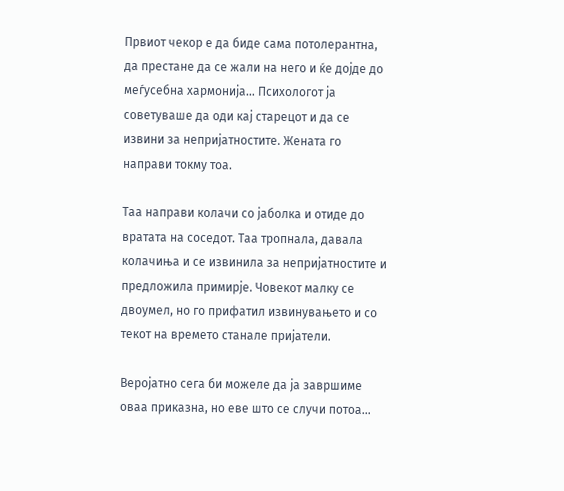Првиот чекор е да биде сама потолерантна, да престане да се жали на него и ќе дојде до меѓусебна хармонија… Психологот ја советуваше да оди кај старецот и да се извини за непријатностите. Жената го направи токму тоа.

Таа направи колачи со јаболка и отиде до вратата на соседот. Таа тропнала, давала колачиња и се извинила за непријатностите и предложила примирје. Човекот малку се двоумел, но го прифатил извинувањето и со текот на времето станале пријатели.

Веројатно сега би можеле да ја завршиме оваа приказна, но еве што се случи потоа…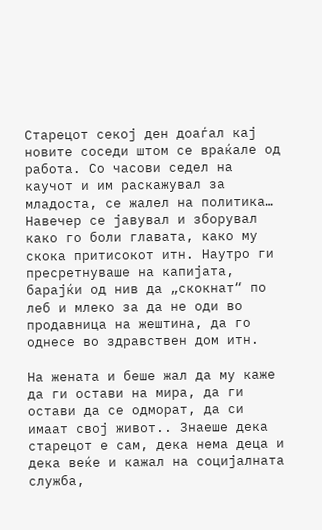Старецот секој ден доаѓал кај новите соседи штом се враќале од работа. Со часови седел на каучот и им раскажувал за младоста, се жалел на политика… Навечер се јавувал и зборувал како го боли главата, како му скока притисокот итн. Наутро ги пресретнуваше на капијата, барајќи од нив да „скокнат“ по леб и млеко за да не оди во продавница на жештина, да го однесе во здравствен дом итн.

На жената и беше жал да му каже да ги остави на мира, да ги остави да се одморат, да си имаат свој живот.. Знаеше дека старецот е сам, дека нема деца и дека веќе и кажал на социјалната служба,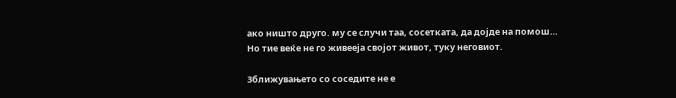ако ништо друго. му се случи таа, сосетката, да дојде на помош… Но тие веќе не го живееја својот живот, туку неговиот.

Зближувањето со соседите не е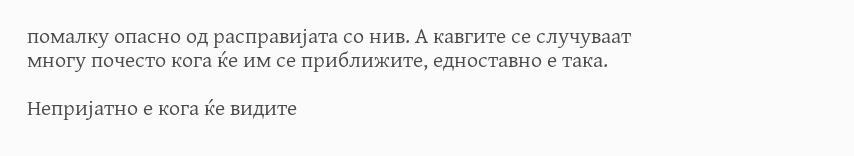помалку опасно од расправијата со нив. А кавгите се случуваат многу почесто кога ќе им се приближите, едноставно е така.

Непријатно е кога ќе видите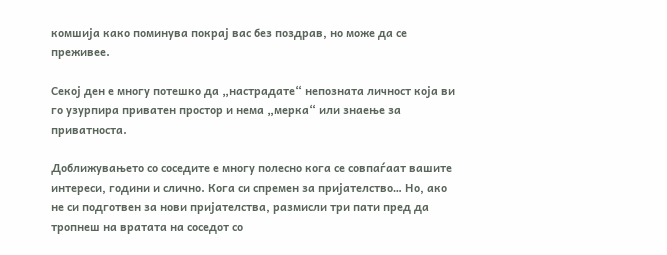комшија како поминува покрај вас без поздрав, но може да се преживее.

Секој ден е многу потешко да „настрадате“ непозната личност која ви го узурпира приватен простор и нема „мерка“ или знаење за приватноста.

Доближувањето со соседите е многу полесно кога се совпаѓаат вашите интереси, години и слично. Кога си спремен за пријателство… Но, ако не си подготвен за нови пријателства, размисли три пати пред да тропнеш на вратата на соседот со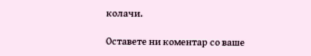колачи.

Оставете ни коментар со ваше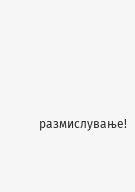размислување!